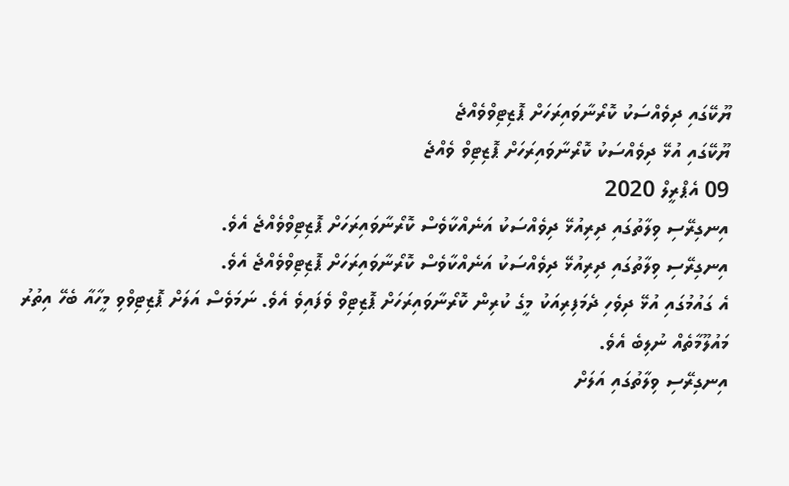ޔޫކޭގައި ދިވެއްސަކު ކޮރޯނާވައިރަހަށް ޕޮޒިޓިވްވެއްޖެ
ޔޫކޭގައި އުޅޭ ދިވެއްސަކު ކޮރޯނާވައިރަހަށް ޕޮޒިޓިވް ވެއްޖެ
09 އެޕްރީލް 2020
އިނގިރޭސި ވިލާތުގައި ދިރިއުޅޭ ދިވެއްސަކު އަނެއްކާވެސް ކޮރޯނާވައިރަހަށް ޕޮޒިޓިވްވެއްޖެ އެވެ.
އިނގިރޭސި ވިލާތުގައި ދިރިއުޅޭ ދިވެއްސަކު އަނެއްކާވެސް ކޮރޯނާވައިރަހަށް ޕޮޒިޓިވްވެއްޖެ އެވެ.
އެ ގައުމުގައި އުޅޭ ދިވެހި ދެމަފިރިއަކު މީގެ ކުރިން ކޮރޯނާވައިރަހަށް ޕޮޒިޓިވް ވެފައިވެ އެވެ. ނަމަވެސް އަލަށް ޕޮޒިޓިވްވި މީހާއާ ބެހޭ އިތުރު މައުލޫމާތެއް ނުލިބެ އެވެ.
އިނގިރޭސި ވިލާތުގައި އަލަށް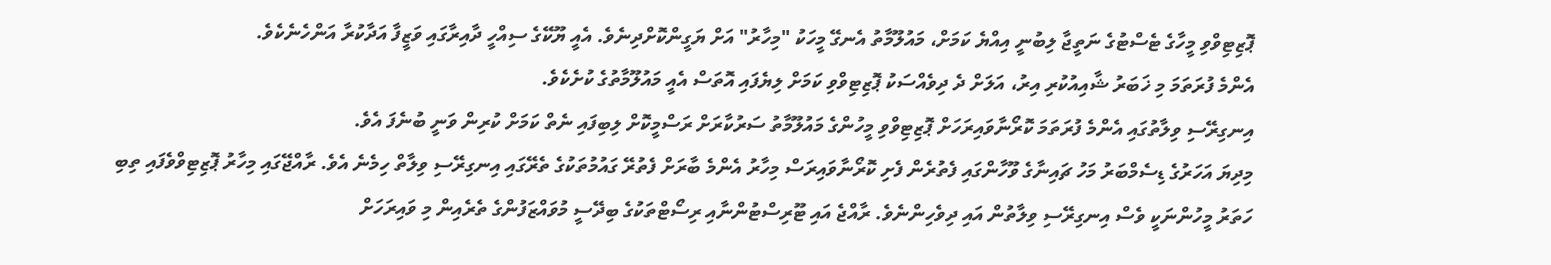ޕޮޒިޓިވްވި މީހާގެ ޓެސްޓުގެ ނަތީޖާ ލިބުނީ އިއްޔެ ކަމަށް، މައުލޫމާތު އެނގޭ މީހަކު "މިހާރު" އަށް ޔަގީންކޮށްދިނެވެ. އެއީ ޔޫކޭގެ ސިއްހީ ދާއިރާގައި ވަޒީފާ އަދާކުރާ އަންހެނެކެވެ.
އެންމެ ފުރަތަމަ މި ޚަބަރު ޝާއިއުކުރި އިރު، އަލަށް ދެ ދިވެއްސަކު ޕޮޒިޓިވްވި ކަމަށް ލިޔެފައި އޮތަސް އެއީ މައުލޫމާތުގެ ކުށެކެވެ.
އިނގިރޭސި ވިލާތުގައި އެންމެ ފުރަތަމަ ކޮރޯނާވައިރަހަށް ޕޮޒިޓިވްވި މީހުންގެ މައުލޫމާތު ސަރުކާރަށް ރަސްމީކޮށް ލިބިފައި ނެތް ކަމަށް ކުރިން ވަނީ ބުނެފަ އެވެ.
މިދިޔަ އަހަރުގެ ޑިސެމްބަރު މަހު ޗައިނާގެ ވޫހާންގައި ފެތުރެން ފެށި ކޮރޯނާވައިރަސް މިހާރު އެންމެ ބާރަށް ފެތުރޭ ގައުމުތަކުގެ ތެރޭގައި އިނގިރޭސި ވިލާތް ހިމެނެ އެވެ. ރާއްޖޭގައި މިހާރު ޕޮޒިޓިވްވެފައި ތިބި ހަތަރު މީހުންނަކީ ވެސް އިނގިރޭސި ވިލާތުން އައި ދިވެހިންނެވެ. ރާއްޖެ އައި ޓޫރިސްޓުންނާއި ރިސޯޓްތަކުގެ ބިދޭސީ މުވައްޒަފުންގެ ތެރެއިން މި ވައިރަހަށް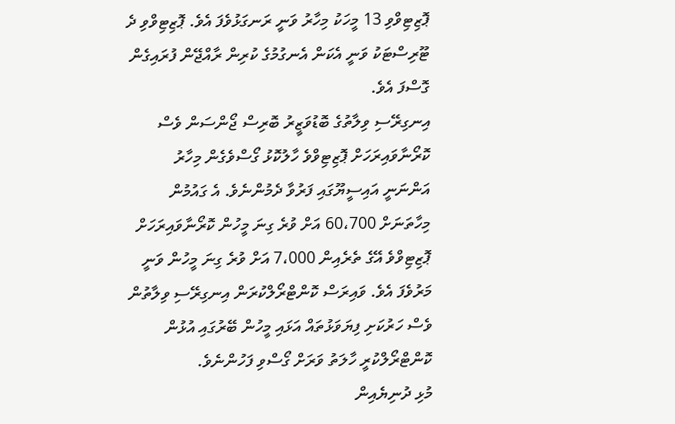ޕޮޒިޓިވްވި 13 މީހަކު މިހާރު ވަނީ ރަނގަޅުވެފަ އެވެ. ޕޮޒިޓިވްވި ދެ ޓޫރިސްޓަކު ވަނީ އެކަން އެނގުމުގެ ކުރިން ރާއްޖޭން ފުރައިގެން ގޮސްފަ އެވެ.
އިނގިރޭސި ވިލާތުގެ ބޮޑުވަޒީރު ބޮރިސް ޖޯންސަން ވެސް ކޮރޯނާވައިރަހަށް ޕޮޒިޓިވްވެ ހާލުކޮޅު ގޯސްވެގެން މިހާރު އަންނަނީ އައިސީޔޫގައި ފަރުވާ ދެމުންނެވެ. އެ ގައުމުން މިހާތަނަށް 60،700 އަށް ވުރެ ގިނަ މީހުން ކޮރޯނާވައިރަހަށް ޕޮޒިޓިވްވެ އޭގެ ތެރެއިން 7،000 އަށް ވުރެ ގިނަ މީހުން ވަނީ މަރުވެފަ އެވެ. ވައިރަސް ކޮންޓްރޯލްކުރަން އިނގިރޭސި ވިލާތުން ވެސް ހަރުކަށި ފިޔަވަޅުތައް އަޅައި މީހުން ބޭރުގައި އުޅުން ކޮންޓްރޯލްކުރީ ހާލަތު ވަރަށް ގޯސްވި ފަހުންނެވެ.
މުޅި ދުނިޔެއިން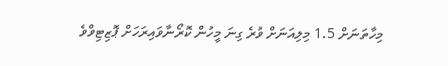މިހާތަނަށް 1.5 މިލިއަނަށް ވުރެ ގިނަ މީހުން ކޮރޯނާވައިރަހަށް ޕޮޒިޓިވްވެ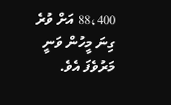88،400 އަށް ވުރެ ގިނަ މީހުން ވަނީ މަރުވެފަ އެވެ.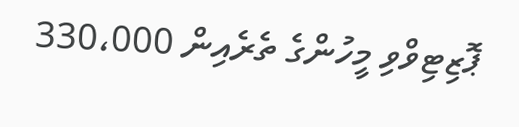ޕޮޒިޓިވްވި މީހުންގެ ތެރެއިން 330،000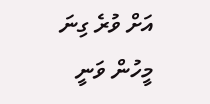އަށް ވުރެ ގިނަ މީހުން ވަނީ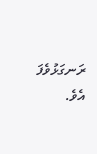ރަނގަޅުވެފަ އެވެ.